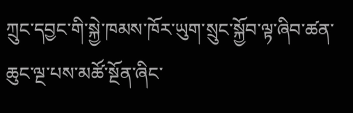ཀྲུང་དབྱང་གི་སྐྱེ་ཁམས་ཁོར་ཡུག་སྲུང་སྐྱོབ་ལྟ་ཞིབ་ཚན་ཆུང་ལྔ་པས་མཚོ་སྔོན་ཞིང་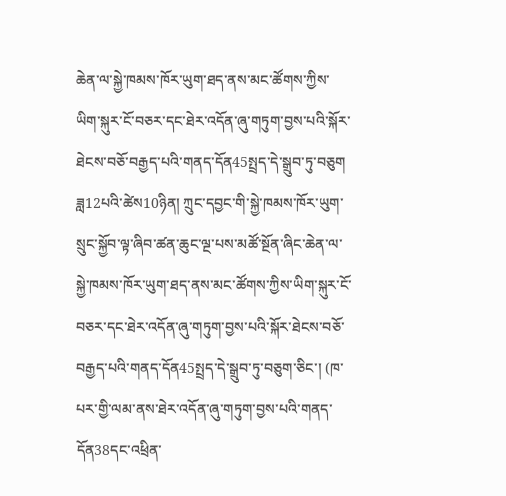ཆེན་ལ་སྐྱེ་ཁམས་ཁོར་ཡུག་ཐད་ནས་མང་ཚོགས་ཀྱིས་ཡིག་སྐུར་ངོ་བཅར་དང་ཐེར་འདོན་ཞུ་གཏུག་བྱས་པའི་སྐོར་ཐེངས་བཅོ་བརྒྱད་པའི་གནད་དོན45སྤྲད་དེ་སྒྲུབ་ཏུ་བཅུག
ཟླ12པའི་ཚེས10ཉིན། ཀྲུང་དབྱང་གི་སྐྱེ་ཁམས་ཁོར་ཡུག་སྲུང་སྐྱོབ་ལྟ་ཞིབ་ཚན་ཆུང་ལྔ་པས་མཚོ་སྔོན་ཞིང་ཆེན་ལ་སྐྱེ་ཁམས་ཁོར་ཡུག་ཐད་ནས་མང་ཚོགས་ཀྱིས་ཡིག་སྐུར་ངོ་བཅར་དང་ཐེར་འདོན་ཞུ་གཏུག་བྱས་པའི་སྐོར་ཐེངས་བཅོ་བརྒྱད་པའི་གནད་དོན45སྤྲད་དེ་སྒྲུབ་ཏུ་བཅུག་ཅིང་། (ཁ་པར་གྱི་ལམ་ནས་ཐེར་འདོན་ཞུ་གཏུག་བྱས་པའི་གནད་དོན38དང་འཕྲིན་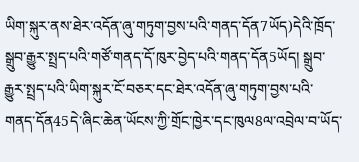ཡིག་སྐུར་ནས་ཐེར་འདོན་ཞུ་གཏུག་བྱས་པའི་གནད་དོན7ཡོད)དེའི་ཁྲོད་སྒྲུབ་རྒྱུར་སྤྲད་པའི་གཙོ་གནད་དོ་ཁུར་བྱེད་པའི་གནད་དོན5ཡོད། སྒྲུབ་རྒྱུར་སྤྲད་པའི་ཡིག་སྐུར་ངོ་བཅར་དང་ཐེར་འདོན་ཞུ་གཏུག་བྱས་པའི་གནད་དོན45དེ་ཞིང་ཆེན་ཡོངས་ཀྱི་གྲོང་ཁྱེར་དང་ཁུལ8ལ་འབྲེལ་བ་ཡོད་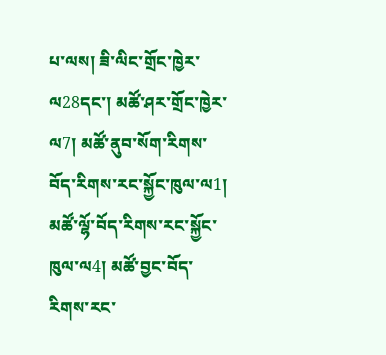པ་ལས། ཟི་ལིང་གྲོང་ཁྱེར་ལ28དང་། མཚོ་ཤར་གྲོང་ཁྱེར་ལ7། མཚོ་ནུབ་སོག་རིགས་བོད་རིགས་རང་སྐྱོང་ཁུལ་ལ1། མཚོ་ལྷོ་བོད་རིགས་རང་སྐྱོང་ཁུལ་ལ4། མཚོ་བྱང་བོད་རིགས་རང་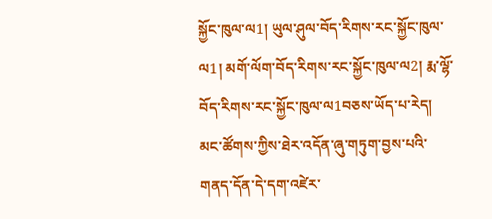སྐྱོང་ཁུལ་ལ1། ཡུལ་ཤུལ་བོད་རིགས་རང་སྐྱོང་ཁུལ་ལ1། མགོ་ལོག་བོད་རིགས་རང་སྐྱོང་ཁུལ་ལ2། རྨ་ལྷོ་བོད་རིགས་རང་སྐྱོང་ཁུལ་ལ1བཅས་ཡོད་པ་རེད། མང་ཚོགས་ཀྱིས་ཐེར་འདོན་ཞུ་གཏུག་བྱས་པའི་གནད་དོན་དེ་དག་འཛེར་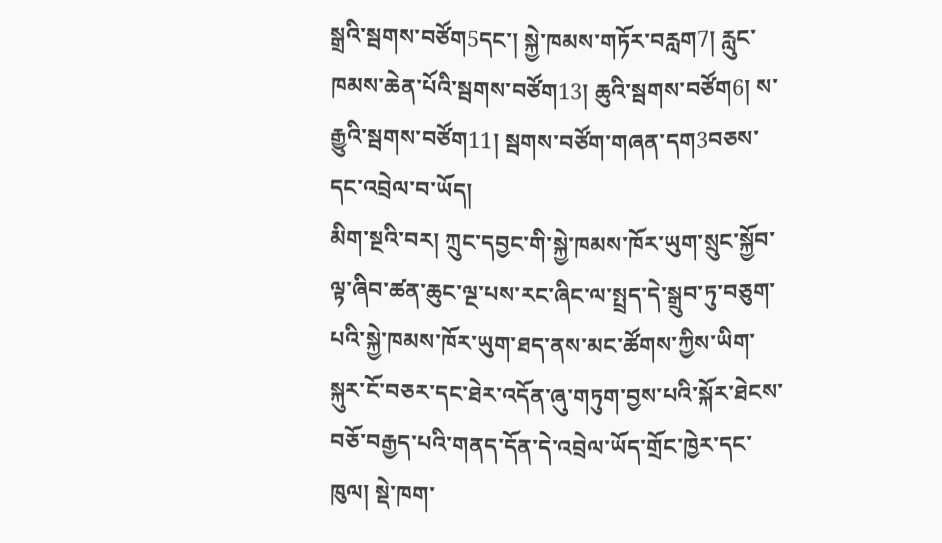སྒྲའི་སྦགས་བཙོག5དང་། སྐྱེ་ཁམས་གཏོར་བརླག7། རླུང་ཁམས་ཆེན་པོའི་སྦགས་བཙོག13། ཆུའི་སྦགས་བཙོག6། ས་རྒྱུའི་སྦགས་བཙོག11། སྦགས་བཙོག་གཞན་དག3བཅས་དང་འབྲེལ་བ་ཡོད།
མིག་སྔའི་བར། ཀྲུང་དབྱང་གི་སྐྱེ་ཁམས་ཁོར་ཡུག་སྲུང་སྐྱོབ་ལྟ་ཞིབ་ཚན་ཆུང་ལྔ་པས་རང་ཞིང་ལ་སྤྲད་དེ་སྒྲུབ་ཏུ་བཅུག་པའི་སྐྱེ་ཁམས་ཁོར་ཡུག་ཐད་ནས་མང་ཚོགས་ཀྱིས་ཡིག་སྐུར་ངོ་བཅར་དང་ཐེར་འདོན་ཞུ་གཏུག་བྱས་པའི་སྐོར་ཐེངས་བཅོ་བརྒྱད་པའི་གནད་དོན་དེ་འབྲེལ་ཡོད་གྲོང་ཁྱེར་དང་ཁུལ། སྡེ་ཁག་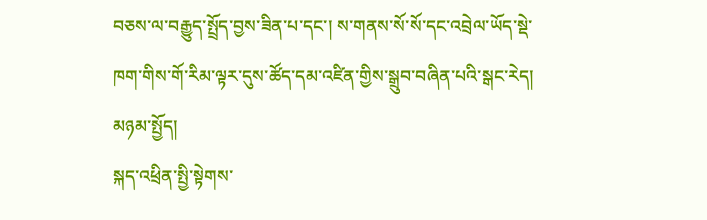བཅས་ལ་བརྒྱུད་སྤྲོད་བྱས་ཟིན་པ་དང་། ས་གནས་སོ་སོ་དང་འབྲེལ་ཡོད་སྡེ་ཁག་གིས་གོ་རིམ་ལྟར་དུས་ཚོད་དམ་འཛིན་གྱིས་སྒྲུབ་བཞིན་པའི་སྒང་རེད།
མཉམ་སྤྱོད།
སྐད་འཕྲིན་སྤྱི་སྟེགས་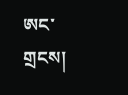ཨང་གྲངས།